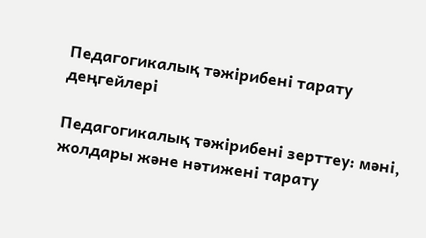Педагогикалық тәжірибені тарату деңгейлері

Педагогикалық тәжірибені зерттеу: мәні, жолдары және нәтижені тарату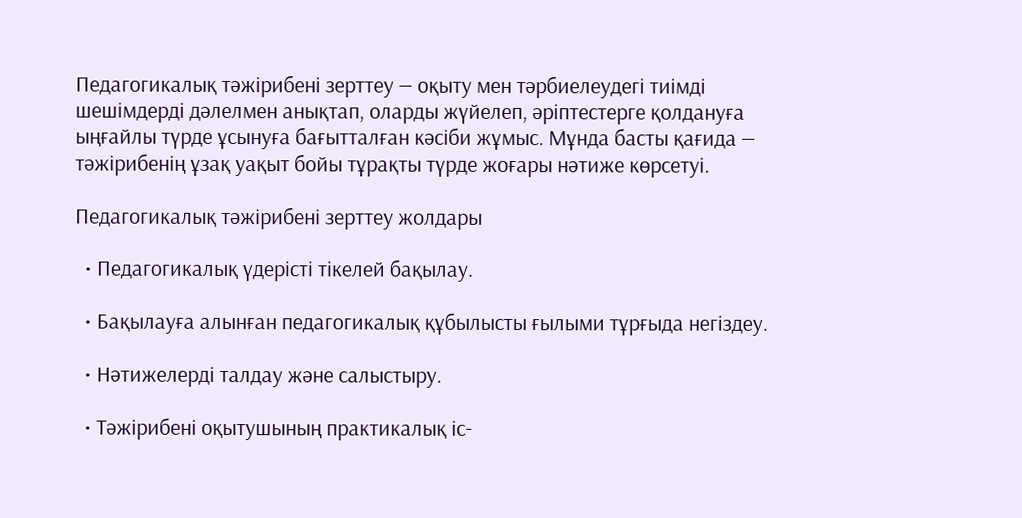Педагогикалық тәжірибені зерттеу — оқыту мен тәрбиелеудегі тиімді шешімдерді дәлелмен анықтап, оларды жүйелеп, әріптестерге қолдануға ыңғайлы түрде ұсынуға бағытталған кәсіби жұмыс. Мұнда басты қағида — тәжірибенің ұзақ уақыт бойы тұрақты түрде жоғары нәтиже көрсетуі.

Педагогикалық тәжірибені зерттеу жолдары

  • Педагогикалық үдерісті тікелей бақылау.

  • Бақылауға алынған педагогикалық құбылысты ғылыми тұрғыда негіздеу.

  • Нәтижелерді талдау және салыстыру.

  • Тәжірибені оқытушының практикалық іс-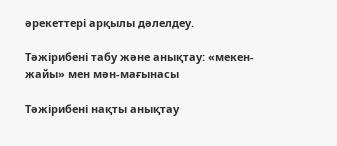әрекеттері арқылы дәлелдеу.

Тәжірибені табу және анықтау: «мекен-жайы» мен мән-мағынасы

Тәжірибені нақты анықтау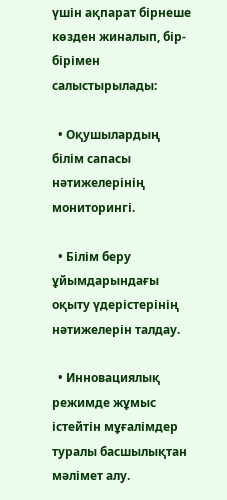үшін ақпарат бірнеше көзден жиналып, бір-бірімен салыстырылады:

  • Оқушылардың білім сапасы нәтижелерінің мониторингі.

  • Білім беру ұйымдарындағы оқыту үдерістерінің нәтижелерін талдау.

  • Инновациялық режимде жұмыс істейтін мұғалімдер туралы басшылықтан мәлімет алу.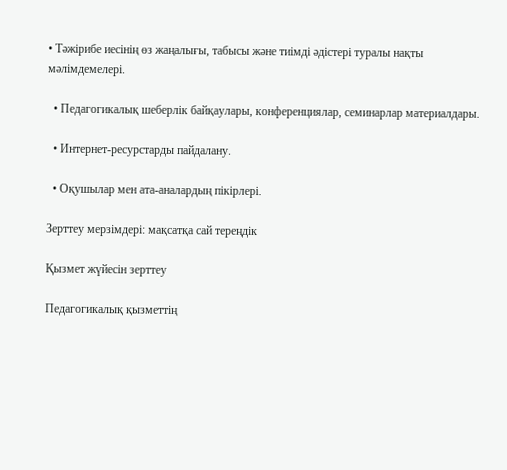• Тәжірибе иесінің өз жаңалығы, табысы және тиімді әдістері туралы нақты мәлімдемелері.

  • Педагогикалық шеберлік байқаулары, конференциялар, семинарлар материалдары.

  • Интернет-ресурстарды пайдалану.

  • Оқушылар мен ата-аналардың пікірлері.

Зерттеу мерзімдері: мақсатқа сай тереңдік

Қызмет жүйесін зерттеу

Педагогикалық қызметтің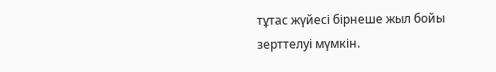тұтас жүйесі бірнеше жыл бойы зерттелуі мүмкін.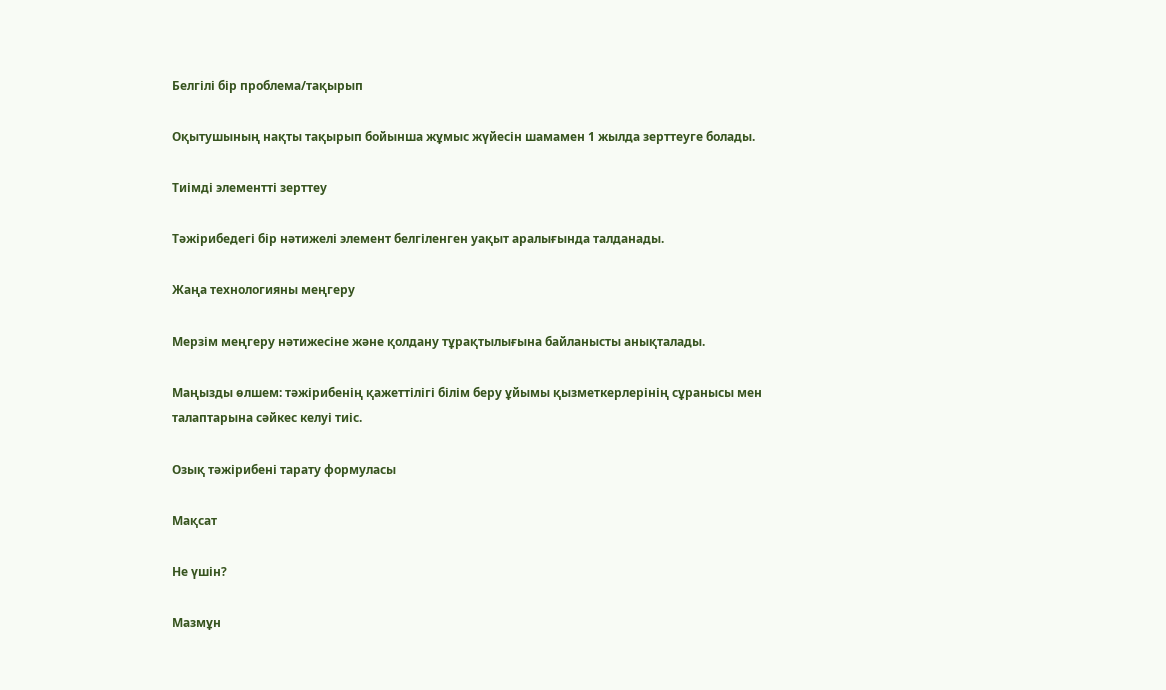Белгілі бір проблема/тақырып

Оқытушының нақты тақырып бойынша жұмыс жүйесін шамамен 1 жылда зерттеуге болады.

Тиімді элементті зерттеу

Тәжірибедегі бір нәтижелі элемент белгіленген уақыт аралығында талданады.

Жаңа технологияны меңгеру

Мерзім меңгеру нәтижесіне және қолдану тұрақтылығына байланысты анықталады.

Маңызды өлшем: тәжірибенің қажеттілігі білім беру ұйымы қызметкерлерінің сұранысы мен талаптарына сәйкес келуі тиіс.

Озық тәжірибені тарату формуласы

Мақсат

Не үшін?

Мазмұн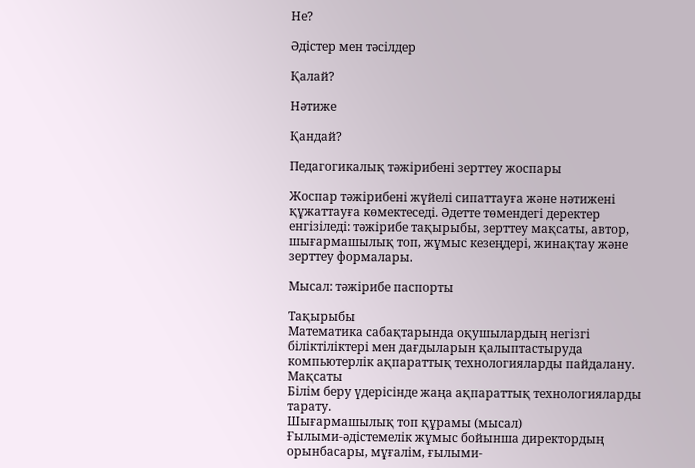Не?

Әдістер мен тәсілдер

Қалай?

Нәтиже

Қандай?

Педагогикалық тәжірибені зерттеу жоспары

Жоспар тәжірибені жүйелі сипаттауға және нәтижені құжаттауға көмектеседі. Әдетте төмендегі деректер енгізіледі: тәжірибе тақырыбы, зерттеу мақсаты, автор, шығармашылық топ, жұмыс кезеңдері, жинақтау және зерттеу формалары.

Мысал: тәжірибе паспорты

Тақырыбы
Математика сабақтарында оқушылардың негізгі біліктіліктері мен дағдыларын қалыптастыруда компьютерлік ақпараттық технологияларды пайдалану.
Мақсаты
Білім беру үдерісінде жаңа ақпараттық технологияларды тарату.
Шығармашылық топ құрамы (мысал)
Ғылыми-әдістемелік жұмыс бойынша директордың орынбасары, мұғалім, ғылыми-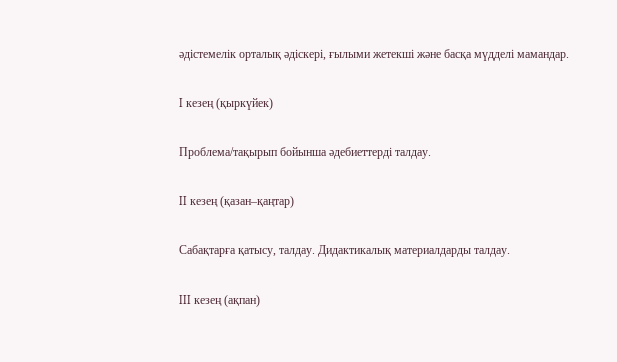әдістемелік орталық әдіскері, ғылыми жетекші және басқа мүдделі мамандар.

I кезең (қыркүйек)

Проблема/тақырып бойынша әдебиеттерді талдау.

II кезең (қазан–қаңтар)

Сабақтарға қатысу, талдау. Дидактикалық материалдарды талдау.

III кезең (ақпан)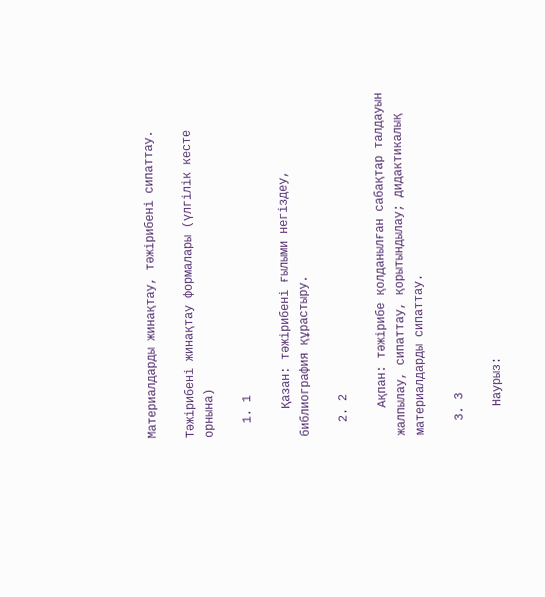Материалдарды жинақтау, тәжірибені сипаттау.

Тәжірибені жинақтау формалары (үлгілік кесте орнына)

  1. 1

    Қазан: тәжірибені ғылыми негіздеу, библиография құрастыру.

  2. 2

    Ақпан: тәжірибе қолданылған сабақтар талдауын жалпылау, сипаттау, қорытындылау; дидактикалық материалдарды сипаттау.

  3. 3

    Наурыз: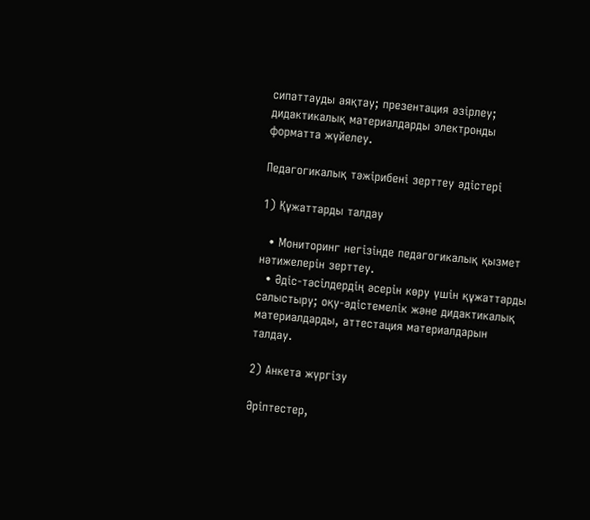сипаттауды аяқтау; презентация әзірлеу; дидактикалық материалдарды электронды форматта жүйелеу.

Педагогикалық тәжірибені зерттеу әдістері

1) Құжаттарды талдау

  • Мониторинг негізінде педагогикалық қызмет нәтижелерін зерттеу.
  • Әдіс-тәсілдердің әсерін көру үшін құжаттарды салыстыру; оқу-әдістемелік және дидактикалық материалдарды, аттестация материалдарын талдау.

2) Анкета жүргізу

Әріптестер,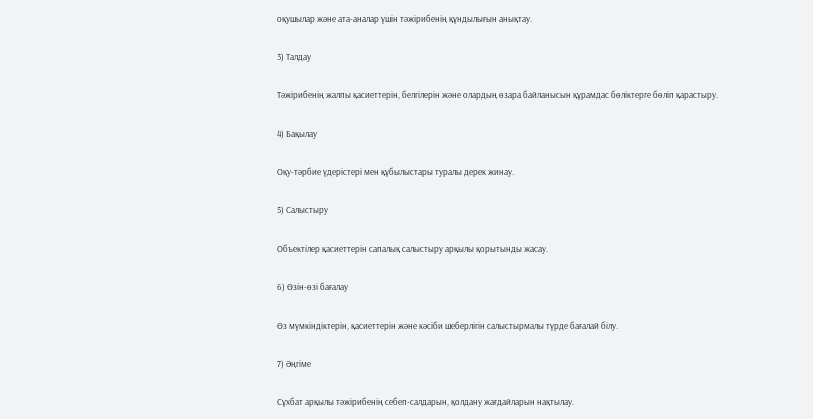оқушылар және ата-аналар үшін тәжірибенің құндылығын анықтау.

3) Талдау

Тәжірибенің жалпы қасиеттерін, белгілерін және олардың өзара байланысын құрамдас бөліктерге бөліп қарастыру.

4) Бақылау

Оқу-тәрбие үдерістері мен құбылыстары туралы дерек жинау.

5) Салыстыру

Объектілер қасиеттерін сапалық салыстыру арқылы қорытынды жасау.

6) Өзін-өзі бағалау

Өз мүмкіндіктерін, қасиеттерін және кәсіби шеберлігін салыстырмалы түрде бағалай білу.

7) Әңгіме

Сұхбат арқылы тәжірибенің себеп-салдарын, қолдану жағдайларын нақтылау.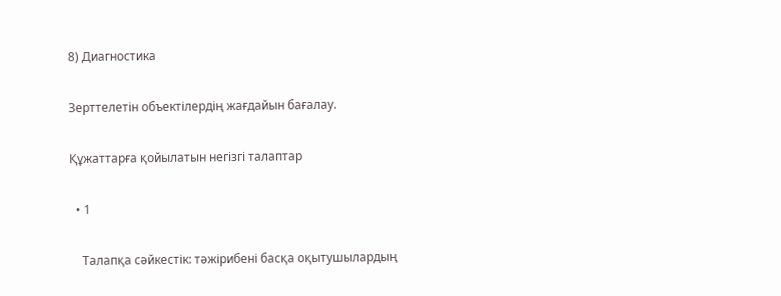8) Диагностика

Зерттелетін объектілердің жағдайын бағалау.

Құжаттарға қойылатын негізгі талаптар

  • 1

    Талапқа сәйкестік: тәжірибені басқа оқытушылардың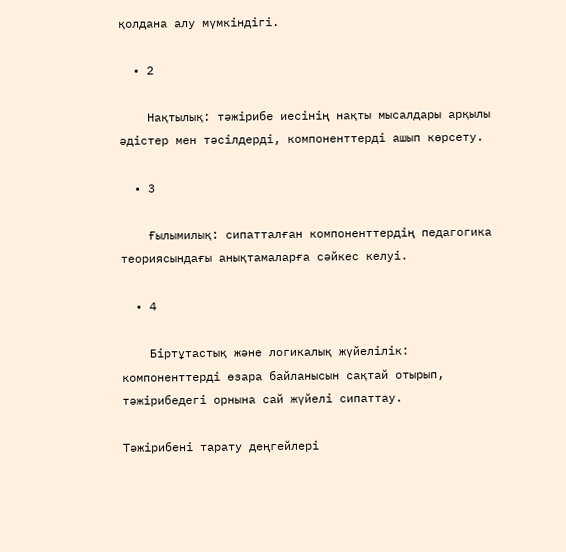қолдана алу мүмкіндігі.

  • 2

    Нақтылық: тәжірибе иесінің нақты мысалдары арқылы әдістер мен тәсілдерді, компоненттерді ашып көрсету.

  • 3

    Ғылымилық: сипатталған компоненттердің педагогика теориясындағы анықтамаларға сәйкес келуі.

  • 4

    Біртұтастық және логикалық жүйелілік: компоненттерді өзара байланысын сақтай отырып, тәжірибедегі орнына сай жүйелі сипаттау.

Тәжірибені тарату деңгейлері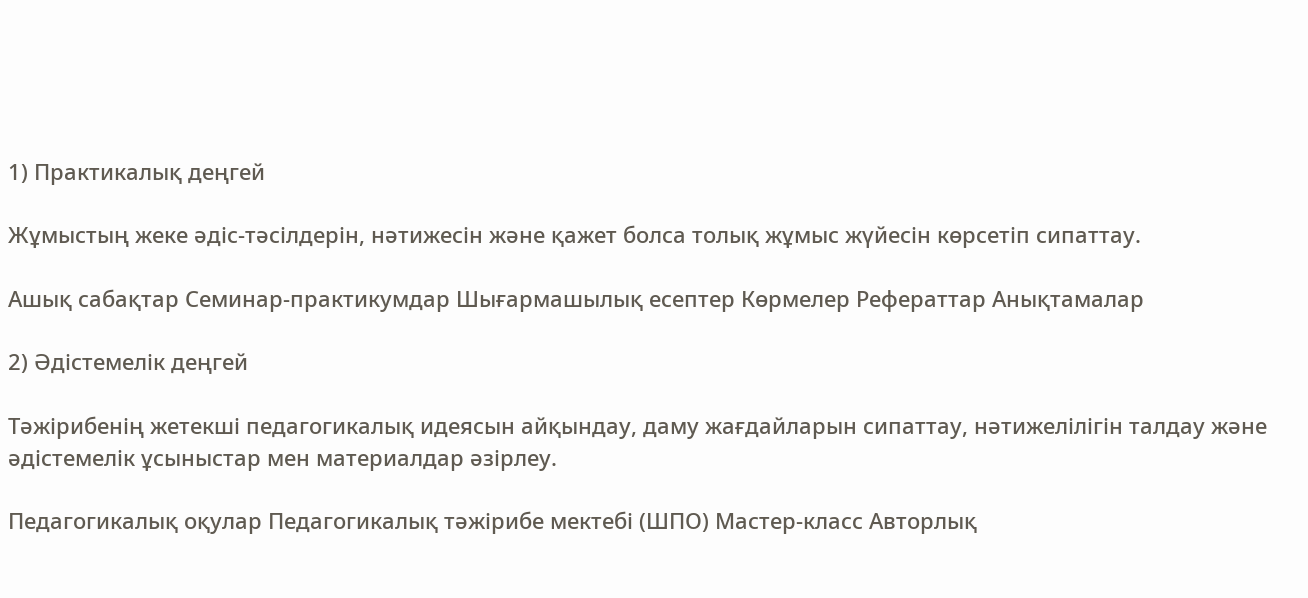1) Практикалық деңгей

Жұмыстың жеке әдіс-тәсілдерін, нәтижесін және қажет болса толық жұмыс жүйесін көрсетіп сипаттау.

Ашық сабақтар Семинар-практикумдар Шығармашылық есептер Көрмелер Рефераттар Анықтамалар

2) Әдістемелік деңгей

Тәжірибенің жетекші педагогикалық идеясын айқындау, даму жағдайларын сипаттау, нәтижелілігін талдау және әдістемелік ұсыныстар мен материалдар әзірлеу.

Педагогикалық оқулар Педагогикалық тәжірибе мектебі (ШПО) Мастер-класс Авторлық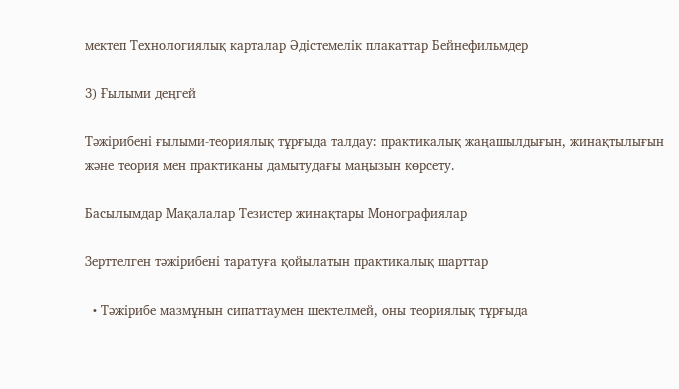мектеп Технологиялық карталар Әдістемелік плакаттар Бейнефильмдер

3) Ғылыми деңгей

Тәжірибені ғылыми-теориялық тұрғыда талдау: практикалық жаңашылдығын, жинақтылығын және теория мен практиканы дамытудағы маңызын көрсету.

Басылымдар Мақалалар Тезистер жинақтары Монографиялар

Зерттелген тәжірибені таратуға қойылатын практикалық шарттар

  • Тәжірибе мазмұнын сипаттаумен шектелмей, оны теориялық тұрғыда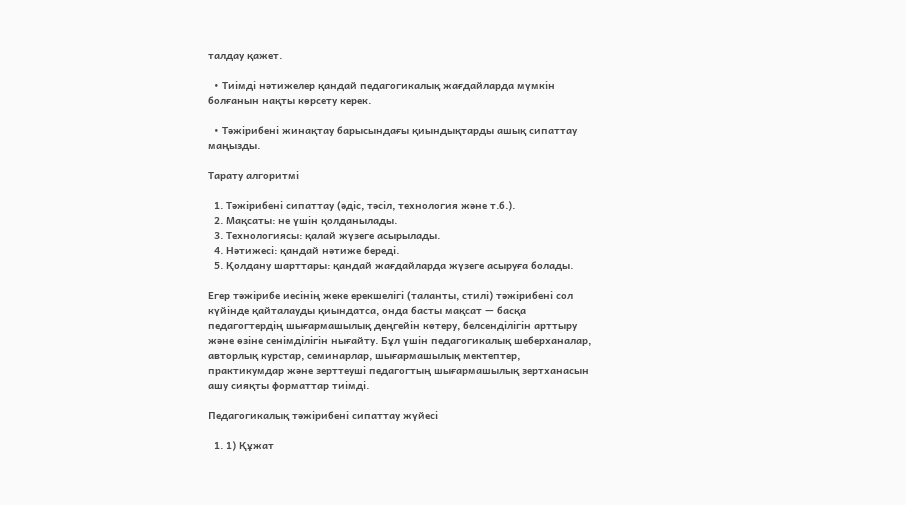талдау қажет.

  • Тиімді нәтижелер қандай педагогикалық жағдайларда мүмкін болғанын нақты көрсету керек.

  • Тәжірибені жинақтау барысындағы қиындықтарды ашық сипаттау маңызды.

Тарату алгоритмі

  1. Тәжірибені сипаттау (әдіс, тәсіл, технология және т.б.).
  2. Мақсаты: не үшін қолданылады.
  3. Технологиясы: қалай жүзеге асырылады.
  4. Нәтижесі: қандай нәтиже береді.
  5. Қолдану шарттары: қандай жағдайларда жүзеге асыруға болады.

Егер тәжірибе иесінің жеке ерекшелігі (таланты, стилі) тәжірибені сол күйінде қайталауды қиындатса, онда басты мақсат — басқа педагогтердің шығармашылық деңгейін көтеру, белсенділігін арттыру және өзіне сенімділігін нығайту. Бұл үшін педагогикалық шеберханалар, авторлық курстар, семинарлар, шығармашылық мектептер, практикумдар және зерттеуші педагогтың шығармашылық зертханасын ашу сияқты форматтар тиімді.

Педагогикалық тәжірибені сипаттау жүйесі

  1. 1) Құжат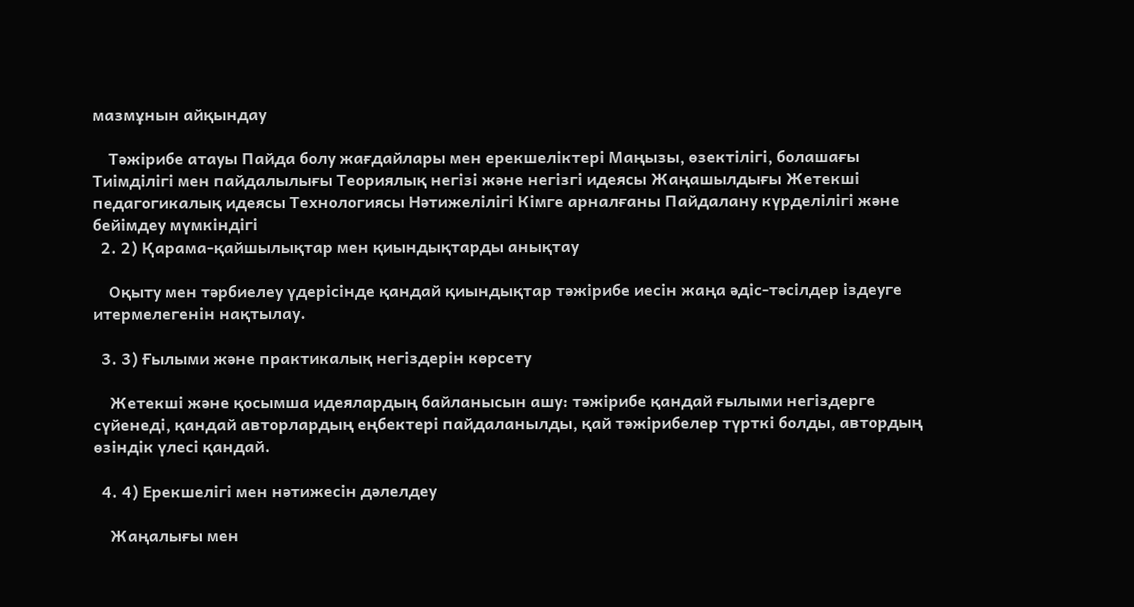мазмұнын айқындау

    Тәжірибе атауы Пайда болу жағдайлары мен ерекшеліктері Маңызы, өзектілігі, болашағы Тиімділігі мен пайдалылығы Теориялық негізі және негізгі идеясы Жаңашылдығы Жетекші педагогикалық идеясы Технологиясы Нәтижелілігі Кімге арналғаны Пайдалану күрделілігі және бейімдеу мүмкіндігі
  2. 2) Қарама-қайшылықтар мен қиындықтарды анықтау

    Оқыту мен тәрбиелеу үдерісінде қандай қиындықтар тәжірибе иесін жаңа әдіс-тәсілдер іздеуге итермелегенін нақтылау.

  3. 3) Ғылыми және практикалық негіздерін көрсету

    Жетекші және қосымша идеялардың байланысын ашу: тәжірибе қандай ғылыми негіздерге сүйенеді, қандай авторлардың еңбектері пайдаланылды, қай тәжірибелер түрткі болды, автордың өзіндік үлесі қандай.

  4. 4) Ерекшелігі мен нәтижесін дәлелдеу

    Жаңалығы мен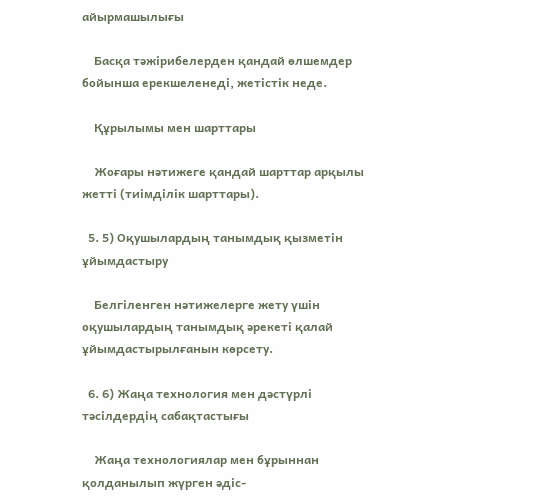айырмашылығы

    Басқа тәжірибелерден қандай өлшемдер бойынша ерекшеленеді, жетістік неде.

    Құрылымы мен шарттары

    Жоғары нәтижеге қандай шарттар арқылы жетті (тиімділік шарттары).

  5. 5) Оқушылардың танымдық қызметін ұйымдастыру

    Белгіленген нәтижелерге жету үшін оқушылардың танымдық әрекеті қалай ұйымдастырылғанын көрсету.

  6. 6) Жаңа технология мен дәстүрлі тәсілдердің сабақтастығы

    Жаңа технологиялар мен бұрыннан қолданылып жүрген әдіс-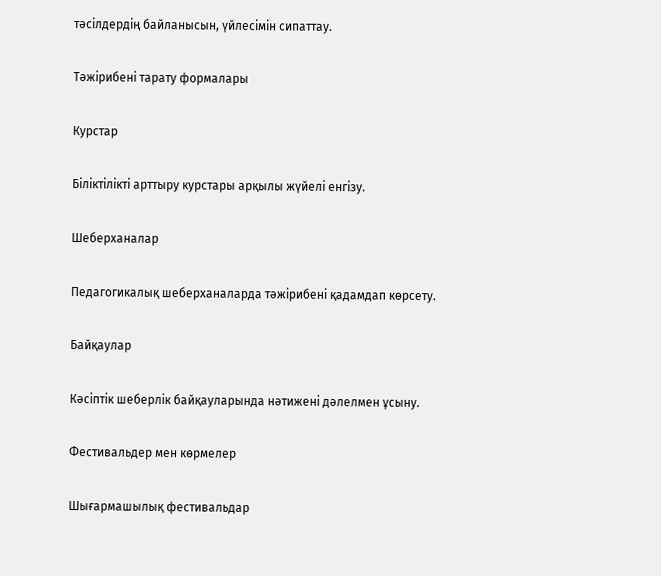тәсілдердің байланысын, үйлесімін сипаттау.

Тәжірибені тарату формалары

Курстар

Біліктілікті арттыру курстары арқылы жүйелі енгізу.

Шеберханалар

Педагогикалық шеберханаларда тәжірибені қадамдап көрсету.

Байқаулар

Кәсіптік шеберлік байқауларында нәтижені дәлелмен ұсыну.

Фестивальдер мен көрмелер

Шығармашылық фестивальдар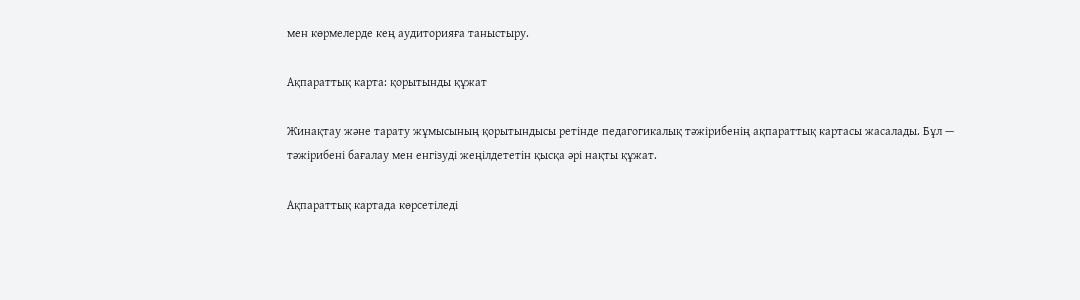мен көрмелерде кең аудиторияға таныстыру.

Ақпараттық карта: қорытынды құжат

Жинақтау және тарату жұмысының қорытындысы ретінде педагогикалық тәжірибенің ақпараттық картасы жасалады. Бұл — тәжірибені бағалау мен енгізуді жеңілдететін қысқа әрі нақты құжат.

Ақпараттық картада көрсетіледі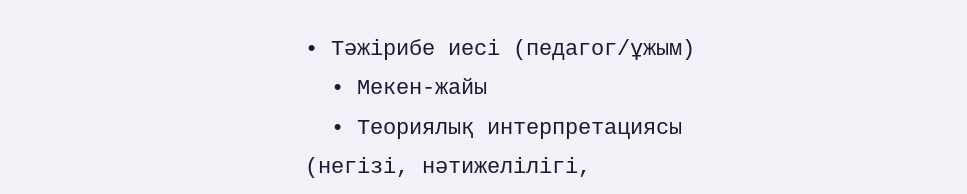• Тәжірибе иесі (педагог/ұжым)
  • Мекен-жайы
  • Теориялық интерпретациясы (негізі, нәтижелілігі,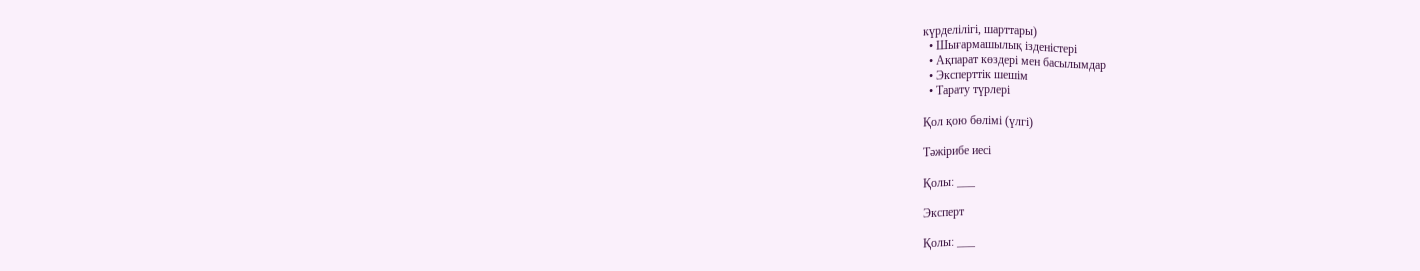күрделілігі, шарттары)
  • Шығармашылық ізденістері
  • Ақпарат көздері мен басылымдар
  • Эксперттік шешім
  • Тарату түрлері

Қол қою бөлімі (үлгі)

Тәжірибе иесі

Қолы: ___

Эксперт

Қолы: ___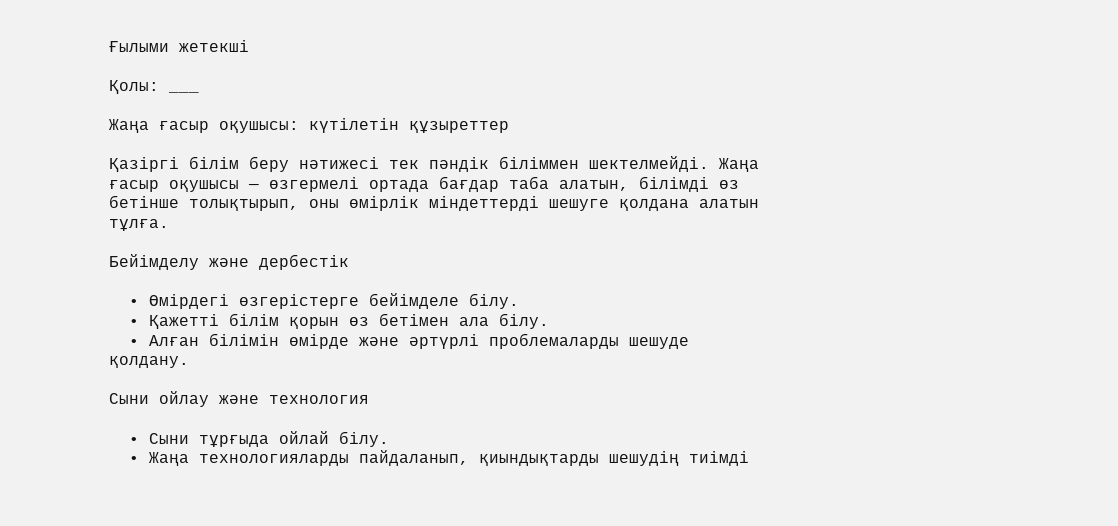Ғылыми жетекші

Қолы: ___

Жаңа ғасыр оқушысы: күтілетін құзыреттер

Қазіргі білім беру нәтижесі тек пәндік біліммен шектелмейді. Жаңа ғасыр оқушысы — өзгермелі ортада бағдар таба алатын, білімді өз бетінше толықтырып, оны өмірлік міндеттерді шешуге қолдана алатын тұлға.

Бейімделу және дербестік

  • Өмірдегі өзгерістерге бейімделе білу.
  • Қажетті білім қорын өз бетімен ала білу.
  • Алған білімін өмірде және әртүрлі проблемаларды шешуде қолдану.

Сыни ойлау және технология

  • Сыни тұрғыда ойлай білу.
  • Жаңа технологияларды пайдаланып, қиындықтарды шешудің тиімді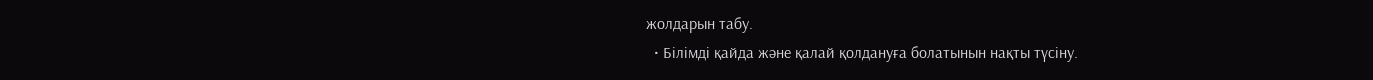жолдарын табу.
  • Білімді қайда және қалай қолдануға болатынын нақты түсіну.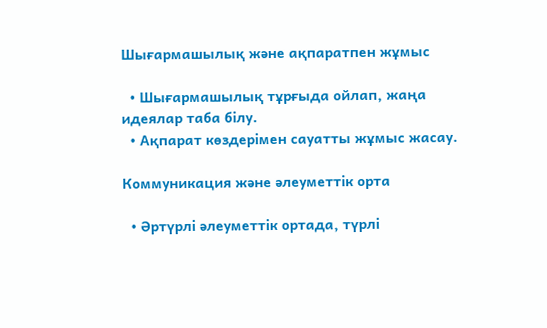Шығармашылық және ақпаратпен жұмыс

  • Шығармашылық тұрғыда ойлап, жаңа идеялар таба білу.
  • Ақпарат көздерімен сауатты жұмыс жасау.

Коммуникация және әлеуметтік орта

  • Әртүрлі әлеуметтік ортада, түрлі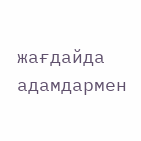жағдайда адамдармен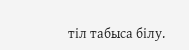тіл табыса білу.